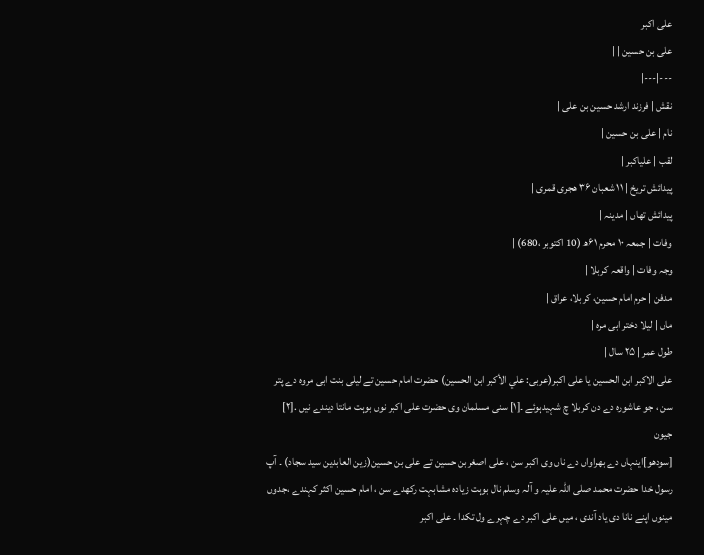علی اکبر
علی بن حسین | |
---|---|
نقش | فرزند ارشد حسین بن علی |
نام | علی بن حسین |
لقب | علیاکبر |
پیدائش تریخ | ۱۱ شعبان ۳۶ هجری قمری |
پیدائش تھاں | مدینہ |
وفات | جمعہ ۱۰ محرم ۶۱ھ (10 اکتوبر ،680) |
وجہ وفات | واقعہ کربلا |
مدفن | حرم امام حسین، کربلا، عراق |
ماں | لیلا دختر ابی مره |
طول عمر | ۲۵ سال |
علی الاکبر ابن الحسین یا علی اکبر(عربی: علي الأكبر ابن الحسين) حضرت امام حسین تے لیلی بنت ابی مروہ دے پتر سن ، جو عاشورہ دے دن کربلا چ شہیدہوئے ۔[۱] سنی مسلمان وی حضرت علی اکبر نوں بوہت مانتا دیندے نیں .[۲]
جیون
[سودھو]اینہاں دے بھراواں دے ناں وی اکبر سن ، علی اصغربن حسین تے علی بن حسین(زین العابدین سید سجاد) ۔ آپ رسول خدا حضرت محمد صلی اللہ علیہ و آلہ وسلم نال بوہت زیادہ مشابہت رکھدے سن ، امام حسین اکثر کہندے ،جدوں مینوں اپنے نانا دی یاد آندی ، میں علی اکبر دے چہرے ول تکدا ۔ علی اکبر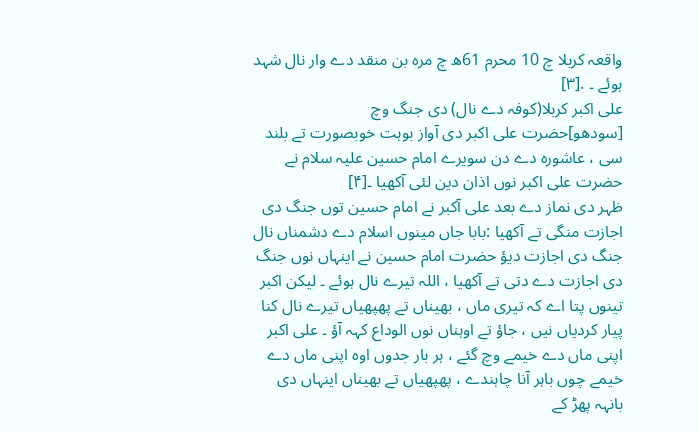واقعہ کربلا چ 10 محرم 61ھ چ مرہ بن منقد دے وار نال شہد ہوئے ۔ .[۳]
علی اکبر کربلا(کوفہ دے نال) دی جنگ وچ
[سودھو]حضرت علی اکبر دی آواز بوہت خوبصورت تے بلند سی ، عاشورہ دے دن سویرے امام حسین علیہ سلام نے حضرت علی اکبر نوں اذان دین لئی آکھیا ۔[۴]
ظہر دی نماز دے بعد علی آکبر نے امام حسین توں جنگ دی اجازت منگی تے آکھیا :بابا جاں مینوں اسلام دے دشمناں نال جنگ دی اجازت دیؤ حضرت امام حسین نے اینہاں نوں جنگ دی اجازت دے دتی تے آکھیا ، اللہ تیرے نال ہوئے ۔ لیکن اکبر تینوں پتا اے کہ تیری ماں ، بھیناں تے پھپھیاں تیرے نال کنا پیار کردیاں نیں ، جاؤ تے اوہناں نوں الوداع کہہ آؤ ۔ علی اکبر اپنی ماں دے خیمے وچ گئے ، ہر بار جدوں اوہ اپنی ماں دے خیمے چوں باہر آنا چاہندے ، پھپھیاں تے بھیناں اینہاں دی بانہہ پھڑ کے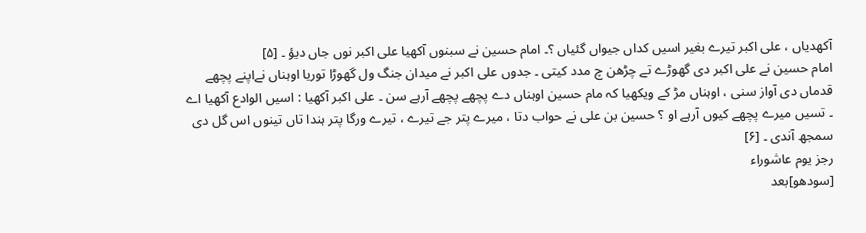آکھدیاں ، علی اکبر تیرے بغیر اسیں کداں جیواں گئیاں ؟۔ امام حسین نے سبنوں آکھیا علی اکبر نوں جاں دیؤ ۔ [۵]
امام حسین نے علی اکبر دی گھوڑے تے چڑھن چ مدد کیتی ۔ جدوں علی اکبر نے میدان جنگ ول گھوڑا توریا اوہناں نےاپنے پچھے قدماں دی آواز سنی ، اوہناں مڑ کے ویکھیا کہ مام حسین اوہناں دے پچھے پچھے آرہے سن ۔ علی اکبر آکھیا : اسیں الوادع آکھیا اے ۔ تسیں میرے پچھے کیوں آرہے او ؟ حسین بن علی نے حواب دتا ، میرے پتر جے تیرے ، تیرے ورگا پتر ہندا تاں تینوں اس گل دی سمجھ آندی ۔ [۶]
رجز يوم عاشوراء
[سودھو]بعد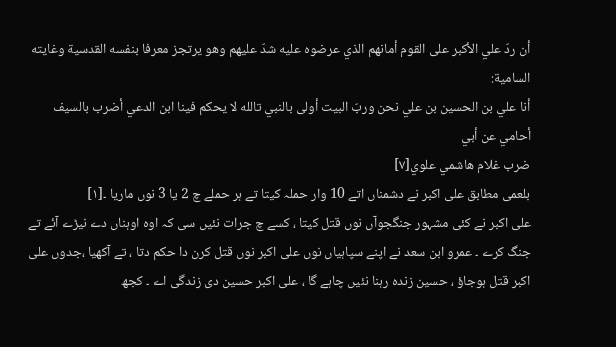أن ردّ علي الأكبر على القوم أمانهم الذي عرضوه عليه شدّ عليهم وهو يرتجز معرفا بنفسه القدسية وغايته السامية:
أنا علي بن الحسين بن علي نحن وربّ البيت أولى بالنبي تالله لا يحكم فينا ابن الدعي أضرب بالسيف أحامي عن أبي
ضرب غلام هاشمي علوي[۷]
بلعمی مطابق علی اکبر نے دشمناں اتے 10 وار حملہ کیتا تے ہر حملے چ 2 یا 3 نوں ماریا ۔[۱]
علی اکبر نے کئی مشہور جنگجوآں نوں قتل کیتا ، کسے چ جرات نئیں سی کہ اوہ اوہناں دے نیڑے آئے تے جنگ کرے ۔ عمرو ابن سعد نے اپنے سپاہیاں نوں علی اکبر نوں قتل کرن دا حکم دتا ، تے آکھیا ،جدوں علی اکبر قتل ہوجاؤ ، حسین زندہ رہنا نئیں چاہے گا ، علی اکبر حسین دی زندگی اے ۔ کجھ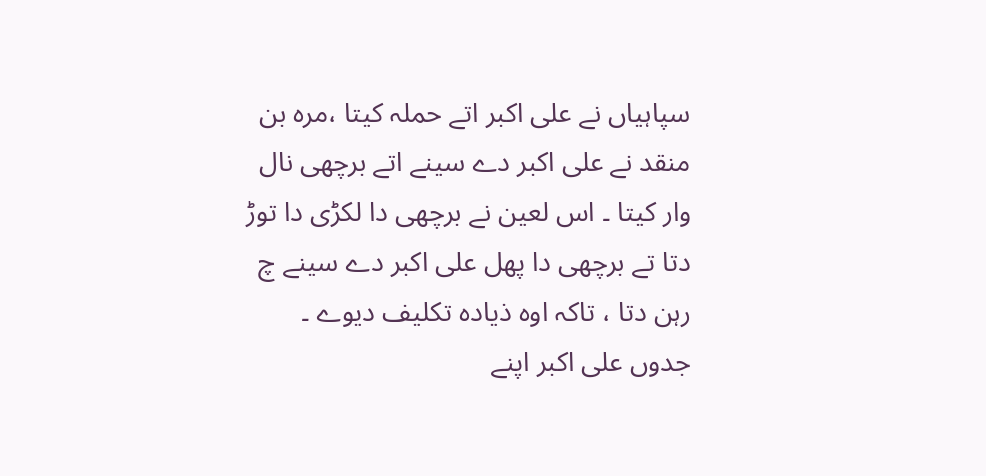سپاہیاں نے علی اکبر اتے حملہ کیتا ،مرہ بن منقد نے علی اکبر دے سینے اتے برچھی نال وار کیتا ۔ اس لعین نے برچھی دا لکڑی دا توڑ دتا تے برچھی دا پھل علی اکبر دے سینے چ رہن دتا ، تاکہ اوہ ذیادہ تکلیف دیوے ۔ جدوں علی اکبر اپنے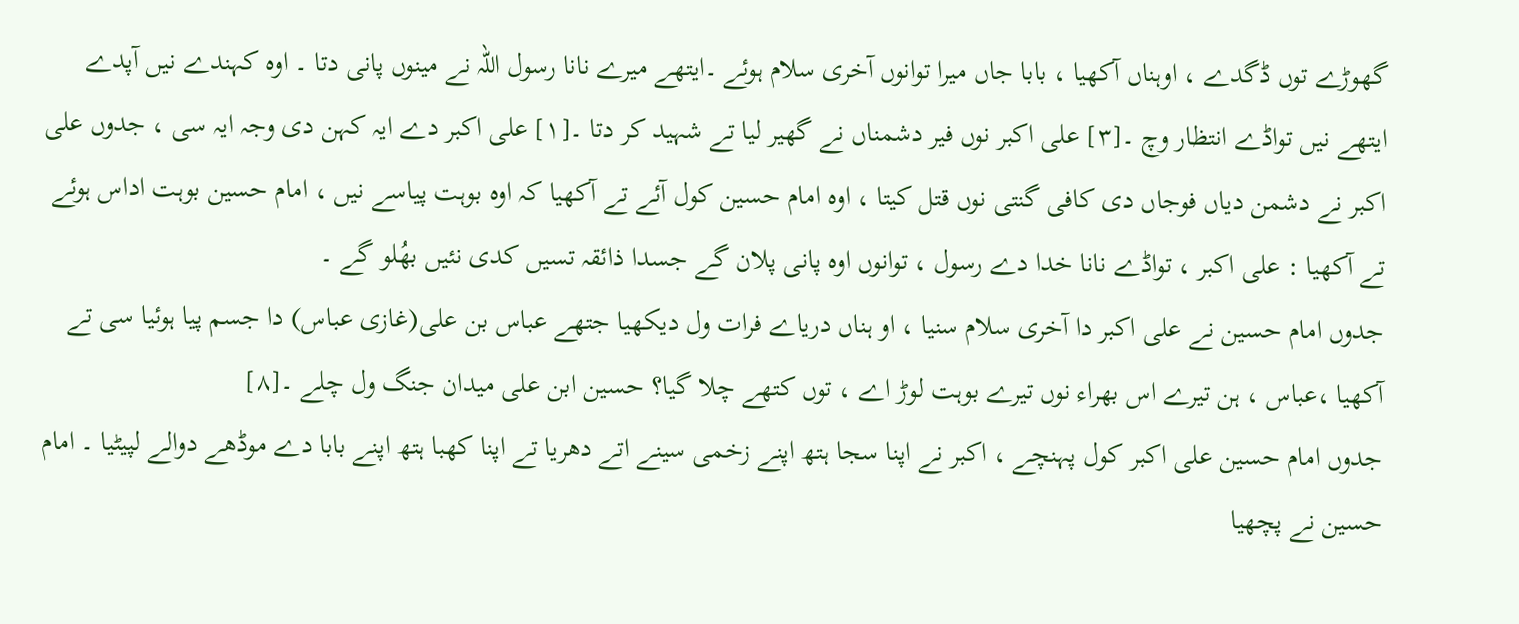گھوڑے توں ڈگدے ، اوہناں آکھیا ، بابا جاں میرا توانوں آخری سلام ہوئے ۔ایتھے میرے نانا رسول اللہ نے مینوں پانی دتا ۔ اوہ کہندے نیں آپدے ایتھے نیں تواڈے انتظار وچ ۔[۳] علی اکبر نوں فیر دشمناں نے گھیر لیا تے شہید کر دتا ۔[۱] علی اکبر دے ایہ کہن دی وجہ ایہ سی ، جدوں علی اکبر نے دشمن دیاں فوجاں دی کافی گنتی نوں قتل کیتا ، اوہ امام حسین کول آئے تے آکھیا کہ اوہ بوہت پیاسے نیں ، امام حسین بوہت اداس ہوئے تے آکھیا : علی اکبر ، تواڈے نانا خدا دے رسول ، توانوں اوہ پانی پلان گے جسدا ذائقہ تسیں کدی نئیں بھُلو گے ۔
جدوں امام حسین نے علی اکبر دا آخری سلام سنیا ، او ہناں دریاے فرات ول دیکھیا جتھے عباس بن علی(غازی عباس) دا جسم پیا ہوئیا سی تے آکھیا ،عباس ، ہن تیرے اس بھراء نوں تیرے بوہت لوڑ اے ، توں کتھے چلا گیا؟ حسین ابن علی میدان جنگ ول چلے ۔[۸]
جدوں امام حسین علی اکبر کول پہنچے ، اکبر نے اپنا سجا ہتھ اپنے زخمی سینے اتے دھریا تے اپنا کھبا ہتھ اپنے بابا دے موڈھے دوالے لپیٹیا ۔ امام حسین نے پچھیا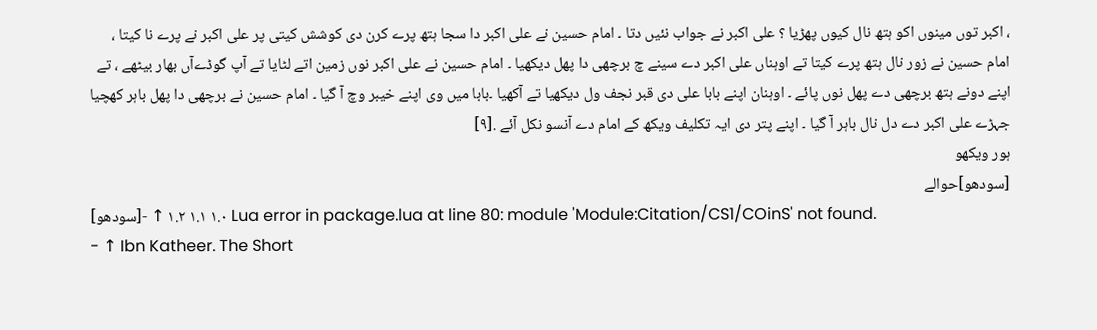، اکبر توں مینوں اکو ہتھ نال کیوں پھڑیا ؟ علی اکبر نے جواب نئیں دتا ۔ امام حسین نے علی اکبر دا سجا ہتھ پرے کرن دی کوشش کیتی پر علی اکبر نے پرے نا کیتا ، امام حسین نے زور نال ہتھ پرے کیتا تے اوہناں علی اکبر دے سینے چ برچھی دا پھل دیکھیا ۔ امام حسین نے علی اکبر نوں زمین اتے لٹایا تے آپ گوڈےآں بھار بیٹھے ، تے اپنے دونے ہتھ برچھی دے پھل نوں پائے ۔ اوہنان اپنے بابا علی دی قبر نجف ول دیکھیا تے آکھیا ۔بابا میں وی اپنے خیبر وچ آ گیا ۔ امام حسین نے برچھی دا پھل باہر کھچیا جہڑے علی اکبر دے دل نال باہر آ گیا ۔ اپنے پتر دی ایہ تکلیف ویکھ کے امام دے آنسو نکل آئے .[۹]
ہور ویکھو
[سودھو]حوالے
[سودھو]- ↑ ۱.۰ ۱.۱ ۱.۲ Lua error in package.lua at line 80: module 'Module:Citation/CS1/COinS' not found.
- ↑ Ibn Katheer. The Short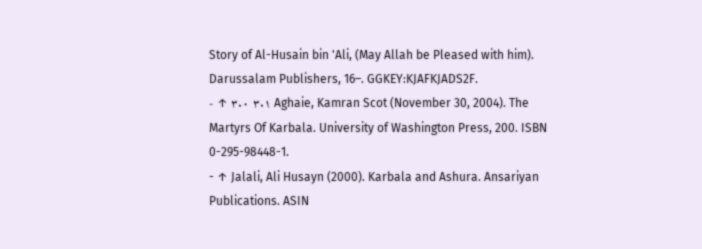Story of Al-Husain bin 'Ali, (May Allah be Pleased with him). Darussalam Publishers, 16–. GGKEY:KJAFKJADS2F.
- ↑ ۳.۰ ۳.۱ Aghaie, Kamran Scot (November 30, 2004). The Martyrs Of Karbala. University of Washington Press, 200. ISBN 0-295-98448-1.
- ↑ Jalali, Ali Husayn (2000). Karbala and Ashura. Ansariyan Publications. ASIN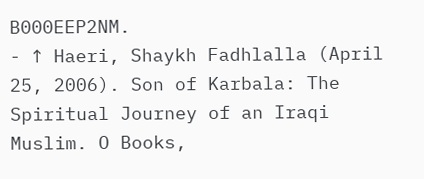B000EEP2NM.
- ↑ Haeri, Shaykh Fadhlalla (April 25, 2006). Son of Karbala: The Spiritual Journey of an Iraqi Muslim. O Books,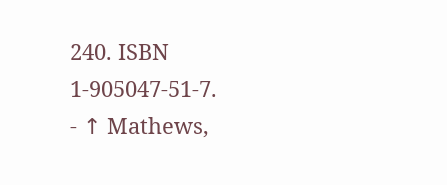240. ISBN 1-905047-51-7.
- ↑ Mathews,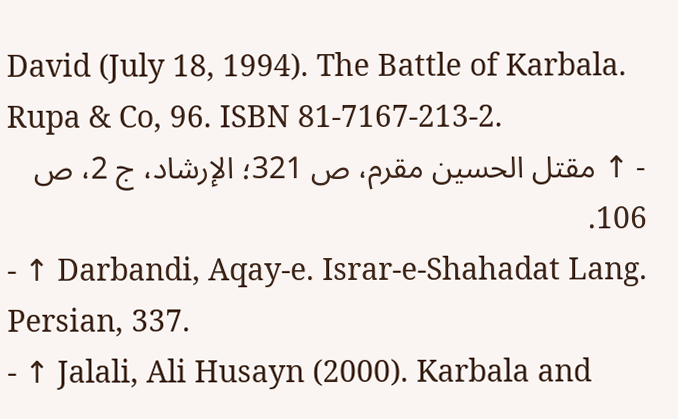David (July 18, 1994). The Battle of Karbala. Rupa & Co, 96. ISBN 81-7167-213-2.
- ↑ مقتل الحسين مقرم، ص 321؛ الإرشاد، ج 2، ص 106.
- ↑ Darbandi, Aqay-e. Israr-e-Shahadat Lang. Persian, 337.
- ↑ Jalali, Ali Husayn (2000). Karbala and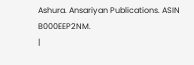Ashura. Ansariyan Publications. ASIN B000EEP2NM.
|